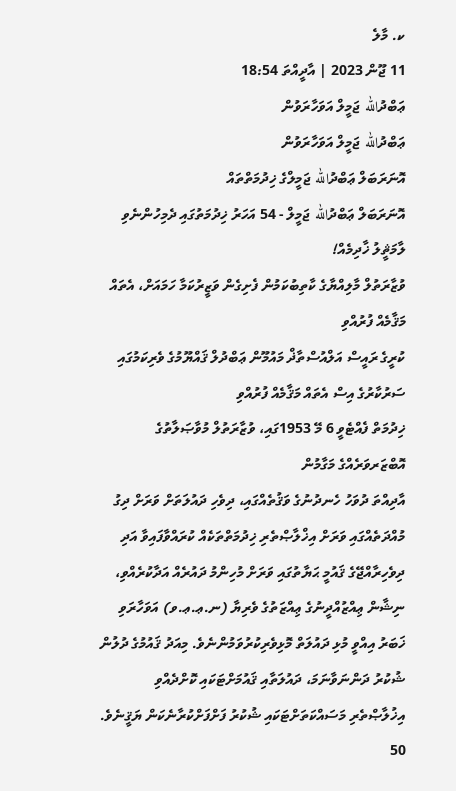ކ. މާލެ
11 ޖޫން 2023 | އާދީއްތަ 18:54
ޢަބްދުالله ޖަމީލް އަވަހާރަވުން
ޢަބްދުالله ޖަމީލް އަވަހާރަވުން
އޮނަރަބަލް ޢަބްދުالله ޖަމީލްގެ ޚިދުމަތްތައް
އޮނަރަބަލް ޢަބްދުالله ޖަމީލް - 54 އަހަރު ޚިދުމަތުގައި ދެމިހުންނެވި ލާމަޘީލު ޚާދިމެއް!
ވުޒާރަތުލް މާލިއްޔާގެ ކާތިބުކަމުން ފެށިގެން ވަޒީރުކަމާ ހަމައަށް، އެތައް މަޤާމެއް ފުރުއްވި
ކުރީގެ ރައީސް އަލްއުސްތާޛް މައުމޫން ޢަބްދުލް ޤައްޔޫމުގެ ވެރިކަމުގައި ސަރުކާރުގެ އިސް އެތައް މަޤާމެއް ފުރުއްވި
ޚިދުމަތް ފެއްޓެވީ 6 މޭ 1953ގައި، ވުޒާރަތުލް މުވާޞަލާތުގެ އޮބްޒަރވަރެއްގެ މަގާމުން
އާދިއްތަ ދުވަހު ހެނދުނުގެ ވަޤުތެއްގައި، ދިވެހި ދައުލަތަށް ވަރަށް ދިގު މުއްދަތެއްގައި ވަރަށް އިޚްލާޞްތެރި ޚިދުމަތްތަކެއް ކުރައްވާފައިވާ އަދި ދިވެހިރާއްޖޭގެ ޤައުމީ ޙަޔާތުގައި ވަރަށް މުހިންމު ދައުރެއް އަދާކުރެއްވި، ނިޝާން ޢިއްޒުއްދީނުގެ ޢިއްޒަތުގެ ވެރިޔާ (ނ.ޢ.ޢ.ވ) އަވަހާރަވި ޚަބަރު އިއްވީ މުޅި ދައުލަތް މޮޅިވެރިކުރުވަމުންނެވެ. މިއަދު ޤައުމުގެ ދުލުން ޝުކުރު ދަންނަވާނަމަ، ދައުލަތާއި ޤައުމަށްޓަކައި ކޮށްދެއްވި އިޚުލާޞްތެރި މަސައްކަތަށްޓަކައި ޝުކުރު ފަށްފަށްކުރާނެކަން ޔަޤީނެވެ.
50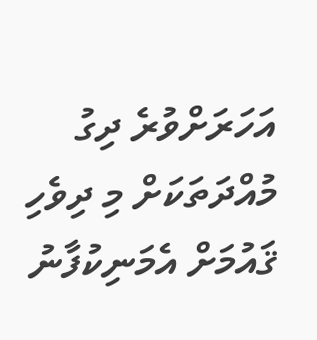އަހަރަށްވުރެ ދިގު މުއްދަތަކަށް މި ދިވެހި ޤައުމަށް އެމަނިކުފާނު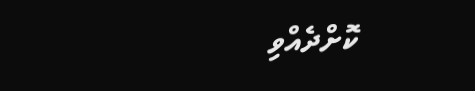ކޮށްދެއްވި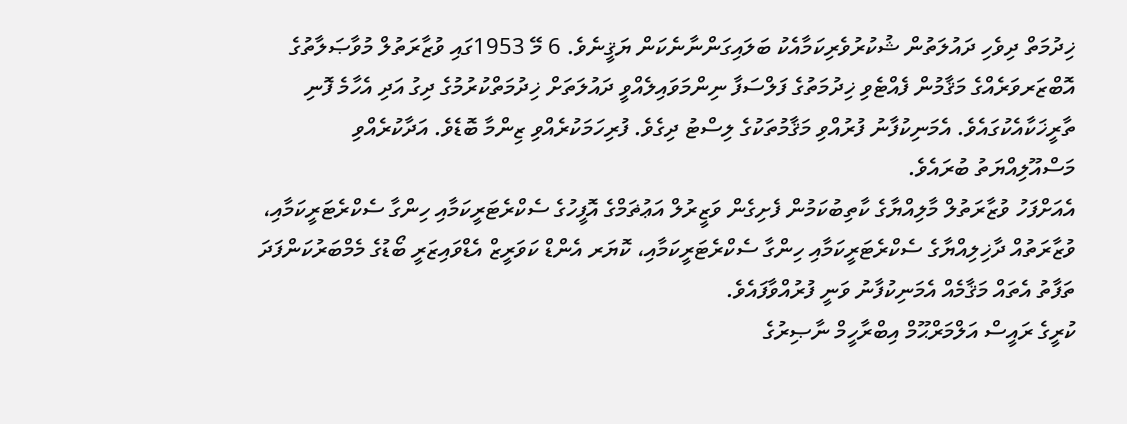ޚިދުމަތް ދިވެހި ދައުލަތުން ޝުކުރުވެރިކަމާއެކު ބަލައިގަންނާނެކަން ޔަޤީނެވެ. 6 މޭ 1953ގައި ވުޒާރަތުލް މުވާޞަލާތުގެ އޮބްޒަރވަރެއްގެ މަޤާމުން ފެއްޓެވި ޚިދުމަތުގެ ފަލްސަފާ ނިންމަވައިލެއްވީ ދައުލަތަށް ޚިދުމަތްކުރުމުގެ ދިގު އަދި އެހާމެ ފޮނި ތާރީޚަކާއެކުގައެވެ. އެމަނިކުފާނު ފުރުއްވި މަޤާމުތަކުގެ ލިސްޓު ދިގެވެ. ފުރިހަމަކުރެއްވި ޒިންމާ ބޮޑެވެ. އަދާކުރެއްވި މަސްއޫލިއްޔަތު ބުރައެވެ.
އެއަށްފަހު ވުޒާރަތުލް މާލިއްޔާގެ ކާތިބުކަމުން ފެށިގެން ވަޒީރުލް އަޢުޡަމްގެ އޮފީހުގެ ސެކްރެޓަރީކަމާއި ހިންގާ ސެކްރެޓަރީކަމާއި، ވުޒާރަތުއް ދާޚިލިއްޔާގެ ސެކްރެޓަރީކަމާއި ހިންގާ ސެކްރެޓަރީކަމާއި، ކޮޔަރ އެންޑް ކަވަރީޒް އެޑްވައިޒަރީ ބޯޑުގެ މެމްބަރުކަންފަދަ ތަފާތު އެތައް މަޤާމެއް އެމަނިކުފާނު ވަނީ ފުރުއްވާފައެވެ.
ކުރީގެ ރައީސް އަލްމަރްޙޫމް އިބްރާހީމް ނާޞިރުގެ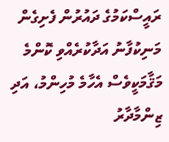ރައީސްކަމުގެ ދައުރުން ފެށިގެން މަނިކުފާނު އަދާކުރެއްވި ކޮންމެ މަޤާމަކީވެސް އެހާމެ މުހިންމު، އަދި ޒިންމާދާރު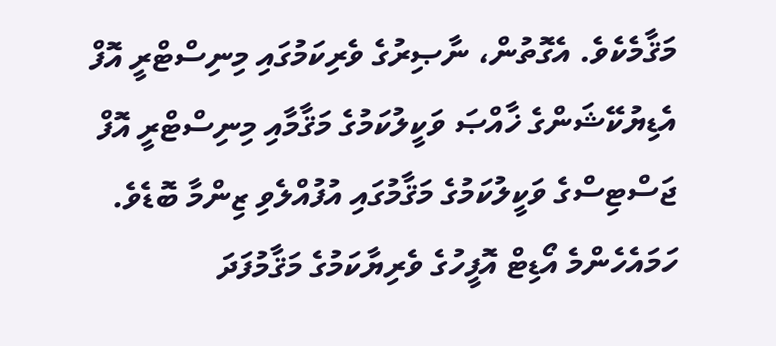މަޤާމެކެވެ. އެގޮތުން، ނާޞިރުގެ ވެރިކަމުގައި މިނިސްޓްރީ އޮފް އެޑިޔުކޭޝަންގެ ޚާއްޞަ ވަކީލުކަމުގެ މަޤާމާއި މިނިސްޓްރީ އޮފް ޖަސްޓިސްގެ ވަކީލުކަމުގެ މަޤާމުގައި އުފުއްލެވި ޒިންމާ ބޮޑެވެ. ހަމައެހެންމެ އޯޑިޓް އޮފީހުގެ ވެރިޔާކަމުގެ މަޤާމުފަދަ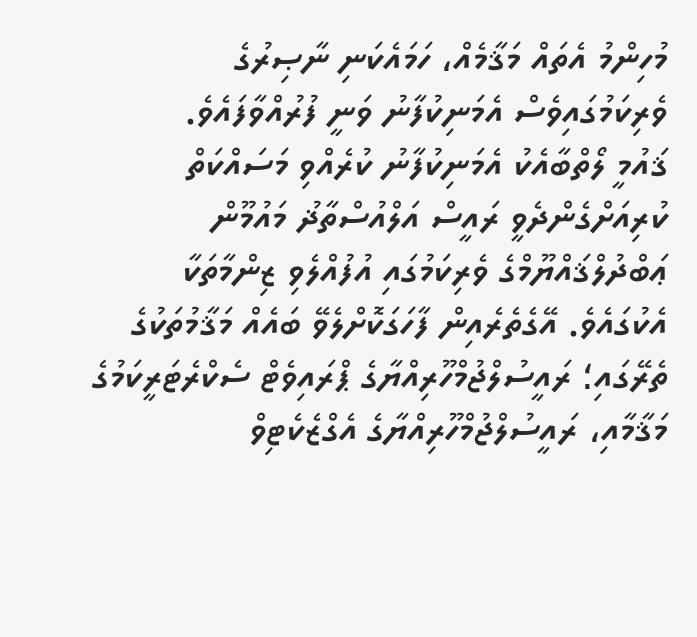މުހިންމު އެތައް މަޤާމެއް، ހަމައެކަނި ނާޞިރުގެ ވެރިކަމުގައިވެސް އެމަނިކުފާނު ވަނީ ފުރުއްވާފައެވެ.
ޤައުމީ ލޯތްބާއެކު އެމަނިކުފާނު ކުރެއްވި މަސައްކަތް ކުރިއަށްގެންދެވީ ރައީސް އަލްއުސްތާޛު މައުމޫން ޢަބްދުލްޤައްޔޫމްގެ ވެރިކަމުގައި އުފުއްލެވި ޒިންމާތަކާ އެކުގައެވެ. އޭގެތެރެއިން ފާހަގަކޮށްލެވޭ ބައެއް މަޤާމުތަކުގެ ތެރޭގައި؛ ރައީސުލްޖުމްހޫރިއްޔާގެ ޕްރައިވެޓް ސެކްރެޓަރީކަމުގެ މަޤާމާއި، ރައީސުލްޖުމްހޫރިއްޔާގެ އެގްޒެކެޓިވް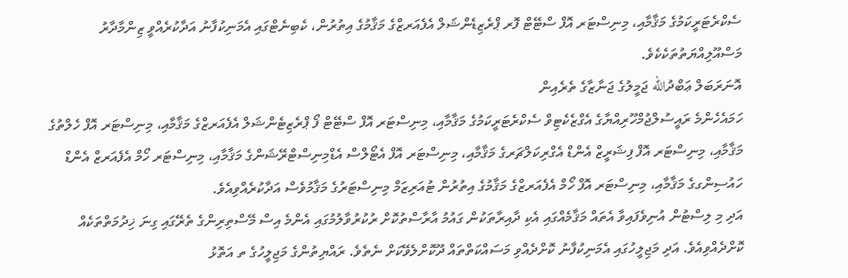ސެކްރެޓަރީކަމުގެ މަޤާމާއި، މިނިސްޓަރ އޮފް ސްޓޭޓް ފޮރ ޕްރެޒިޑެންޝަލް އެފެއަރޒްގެ މަޤާމުގެ އިތުރުން، ކެބިނެޓްގައި އެމަނިކުފާނު އަދާކުރެއްވީ ޒިންމާދާރު މަސްއޫލިއްޔަތުތަކެކެވެ.
އޮނަރަބަލް ޢަބްދުالله ޖަމީލުގެ ޖަނާޒާގެ ތެރެއިން
ހަމައެހެންމެ ރައީސުލްޖުމްހޫރިއްޔާގެ އެގްޒެކެޓިވް ސެކްރެޓަރީކަމުގެ މަޤާމާއި، މިނިސްޓަރ އޮފް ސްޓޭޓް ފޯ ޕްރެޒިޓެންޝަލް އެފެއަރޒްގެ މަޤާމާއި، މިނިސްޓަރ އޮފް ހެލްތުގެ މަޤާމާއި، މިނިސްޓަރ އޮފް ފިޝަރީޒް އެންޑް އެގްރިކަލްޗަރގެ މަޤާމާއި، މިނިސްޓަރ އޮފް އެޓޯލްސް އެޑްމިނިސްޓްރޭޝަންގެ މަޤާމާއި، މިނިސްޓަރ ހޯމް އެފެއަރޒް އެންޑް ހައުސިންގގެ މަޤާމާއި، މިނިސްޓަރ އޮފް ހޯމް އެފެއަރޒްގެ މަޤާމުގެ އިތުރުން ޓުއަރިޒަމް މިނިސްޓަރުގެ މަޤާމުވެސް އަދާކުރެއްވިއެވެ.
އަދި މި ލިސްޓުން އުނިވެފައިވާ އެތައް މަޤާމެއްގައި އެކި ދާއިރާތަކުން ގައުމު އާރާސްތުކޮށް ރުކުރުވާލުމުގައި އެންމެ އިސް މޭސްތިރިންގެ ތެރޭގައި ގިނަ ޚިދުމަތްތަކެއް ކޮށްދެއްވިއެވެ. އަދި މަޖިލީހުގައި އެމަނިކުފާނު ކޮށްދެއްވި މަސައްކަތްތައް ދޫކޮށްލެވޭކަށް ނެތެވެ. ރައްޔިތުންގެ މަޖިލީހުގެ ތ އަތޮޅު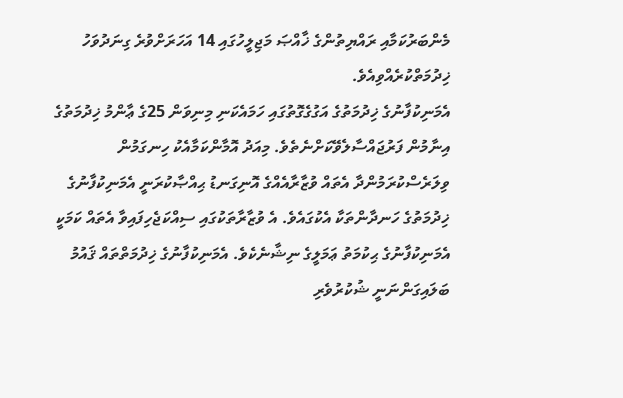މެންބަރުކަމާއި ރައްޔިތުންގެ ޚާއްޞަ މަޖިލީހުގައި 14 އަހަރަށްވުރެ ގިނަދުވަހު ޚިދުމަތްކުރެއްވިއެވެ.
އެމަނިކުފާނުގެ ޚިދުމަތުގެ އަގުގެގޮތުގައި ހަމައެކަނި މިނިވަން 25ގެ ޢާންމު ޚިދުމަތުގެ އިނާމުން ފަރުޖައްސާލެވޭކަށްނެތެވެ. މިއަދު އޮމާންކަމާއެކު ހިނގަމުން ވިލަރެސްކުރަމުންދާ އެތައް ވުޒާރާއެއްގެ އޮނިގަނޑު ޙިއްޞާކުރަނީ އެމަނިކުފާނުގެ ޚިދުމަތުގެ ހަނދާންތަކާ އެކުގައެވެ. އެ ވުޒާރާތަކުގައި ސިއްކަޖެހިފައިވާ އެތައް ކަމަކީ އެމަނިކުފާނުގެ ޙިކުމަތު ޢަމަލީގެ ނިޝާނެކެވެ. އެމަނިކުފާނުގެ ޚިދުމަތްތައް ޤައުމު ބަލައިގަންނަނީ ޝުކުރުވެރި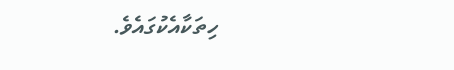ހިތަކާއެކުގައެވެ.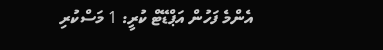އެންމެ ފަހުން އަޕްޑޭޓް ކުރީ: 1 މަސްކުރި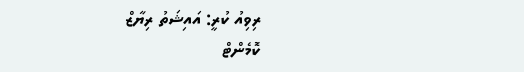ރިވިއު ކުރީ: އައިޝަތު ރިޔާޒް
ކޮމެންޓް